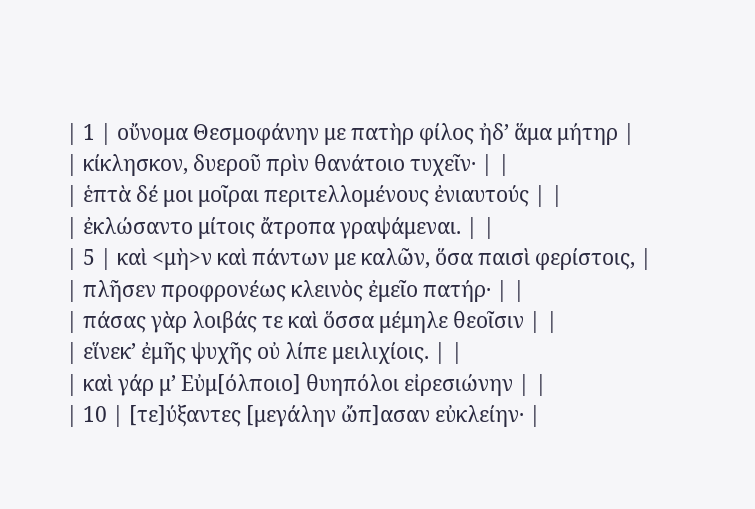| 1 | οὔνομα Θεσμοφάνην με πατὴρ φίλος ἠδ’ ἅμα μήτηρ |
| κίκλησκον, δυεροῦ πρὶν θανάτοιο τυχεῖν· | |
| ἑπτὰ δέ μοι μοῖραι περιτελλομένους ἐνιαυτούς | |
| ἐκλώσαντο μίτοις ἄτροπα γραψάμεναι. | |
| 5 | καὶ <μὴ>ν καὶ πάντων με καλῶν, ὅσα παισὶ φερίστοις, |
| πλῆσεν προφρονέως κλεινὸς ἐμεῖο πατήρ· | |
| πάσας γὰρ λοιβάς τε καὶ ὅσσα μέμηλε θεοῖσιν | |
| εἵνεκ’ ἐμῆς ψυχῆς οὐ λίπε μειλιχίοις. | |
| καὶ γάρ μ’ Εὐμ[όλποιο] θυηπόλοι εἰρεσιώνην | |
| 10 | [τε]ύξαντες [μεγάλην ὤπ]ασαν εὐκλείην· |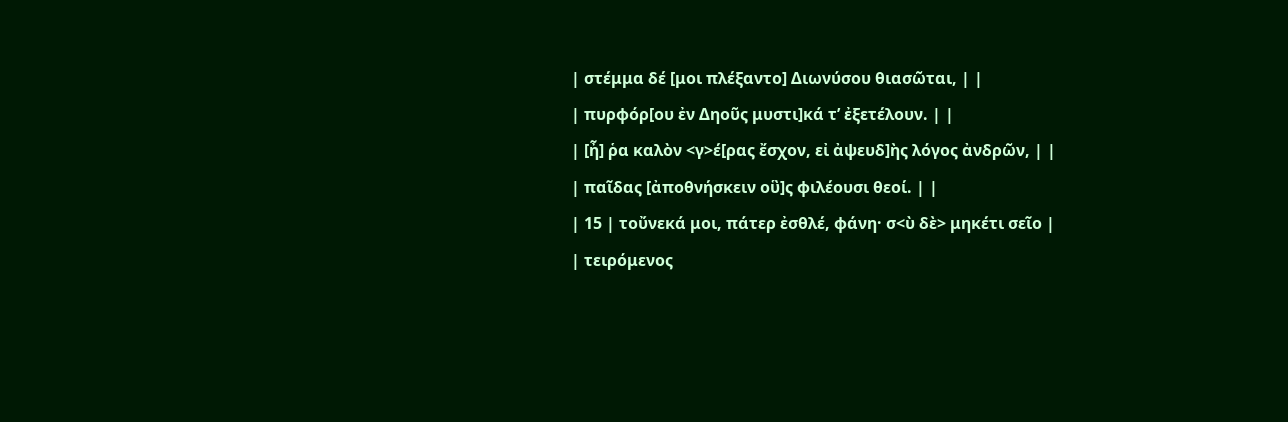| στέμμα δέ [μοι πλέξαντο] Διωνύσου θιασῶται, | |
| πυρφόρ[ου ἐν Δηοῦς μυστι]κά τ’ ἐξετέλουν. | |
| [ἦ] ῥα καλὸν <γ>έ[ρας ἔσχον, εἰ ἀψευδ]ὴς λόγος ἀνδρῶν, | |
| παῖδας [ἀποθνήσκειν οὓ]ς φιλέουσι θεοί. | |
| 15 | τοὔνεκά μοι, πάτερ ἐσθλέ, φάνη· σ<ὺ δὲ> μηκέτι σεῖο |
| τειρόμενος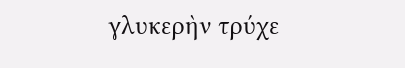γλυκερὴν τρύχε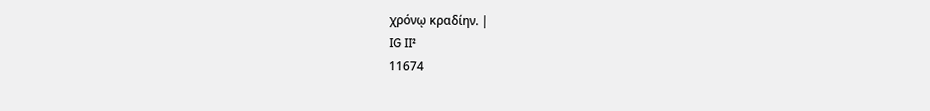χρόνῳ κραδίην. |
IG II²
11674